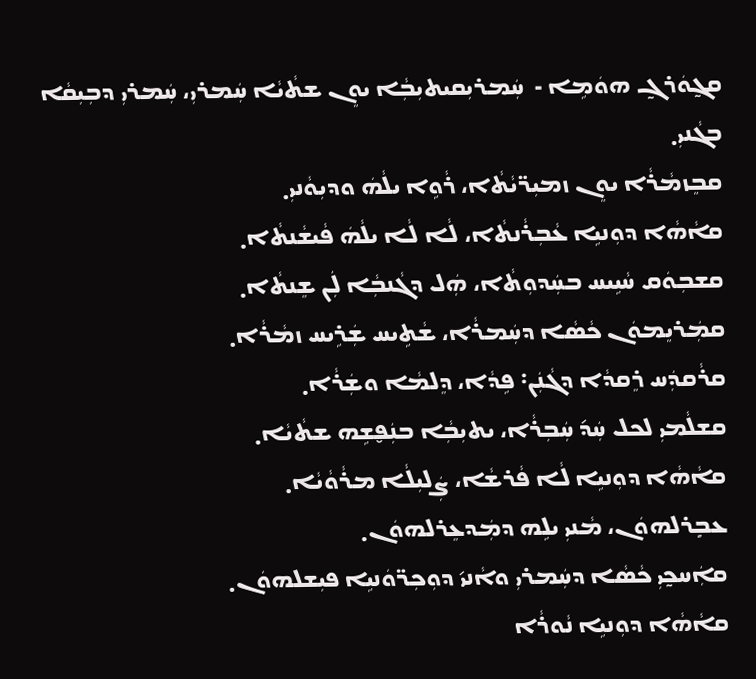ܩܓ̰ܘܿܪܓ̰ ܗܘܿܡܹܐ -  ܚܲܡܪܝܼܩܝܬܝܼܒܼܵܐ ܝܘܸܢ ܫܬܵܝܵܐ ܚܲܡܪܝܼ، ܚܲܡܪܝܼ ܕܒܼܝܼܩܵܐ ܒܓܵܢܝܼ܂
ܩܒܸܙܡܵܪܵܐ ܝܘܸܢ ܙܡܝܼܖ̈ܝܵܬܵܐ، ܪܵܘܹܐ ܝܠܵܗܿ ܘܕܝܼܘܵܢܝܼ܂
ܩܐܵܗܵܐ ܕܘܼܢܝܹܐ ܥܵܒܼܪܵܢܬܵܐ، ܠܵܐ ܠܵܐ ܝܠܵܗܿ ܦܵܝܫܵܢܬܵܐ܂
ܩܫܒܼܘܿܩ ܚܵܝܹܝܚ ܒܚܲܕܘܼܬܵܐ، ܗܲܠ ܕܓܵܢܒܼܵܐ ܠܲܢ ܫܸܢܬܵܐ܂
ܩܡܲܪܝܸܡܘܿܢ ܟܵܣܵܐ ܕܚܲܡܪܵܐ، ܫܵܬܹܝܚ ܫܲܪܹܝܚ ܙܡܵܪܵܐ܂
ܩܪܵܩܕܲܚ ܪܸܩܕܵܐ ܕܓܵܢܲܢ܃ ܦܹܕܵܐ، ܕܸܠܡܵܐ ܘܫܲܪܵܐ܂
ܩܫܠܵܡܝܼ ܠܟܠ ܚܲܕ݇ ܚܲܒܼܪܵܐ، ܝܬܝܼܒܼܵܐ ܒܢܲܦ̮ܫܹܗ ܫܬܵܝܵܐ܂
ܩܐܵܗܵܐ ܕܘܼܢܝܹܐ ܠܵܐ ܦܵܪܫܵܐ، ܨܲܠܝܼܠܵܐ ܡܪܵܘܵܝܵܐ܂
ܥܒܼܸܪܠܗܘܿܢ، ܡܵܢܝܼ ܝܠܹܗ ܕܡܲܕܥܸܪܠܗܘܿܢ܂
ܩܐܲܚܟ̰ܝܼ ܟܵܣܵܐ ܕܚܲܡܪܝܼ ܘܐܵܢܝ݇ ܕܘܼܟܼܖ̈ܘܿܢܝܹܐ ܦܝܼܫܠܗܘܿܢ܂
ܩܐܵܗܵܐ ܕܘܼܢܝܹܐ ܢܵܘܪܵܐ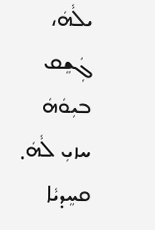ܝܠܵܗܿ، ܓܲܫܸܩ ܒܝܼܘܿܗܿ ܚܙܝܼ ܠܵܗܿ܂
ܩܚܸܕܝܵܐ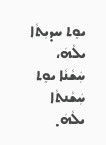ܝܘܸܬ ܚܕܝܼܬܵܐ ܝܠܵܗܿ، ܚܲܫܵܢܵܐ ܝܘܸܬ ܚܲܫܵܢܬܵܐ ܝܠܵܗܿ܂